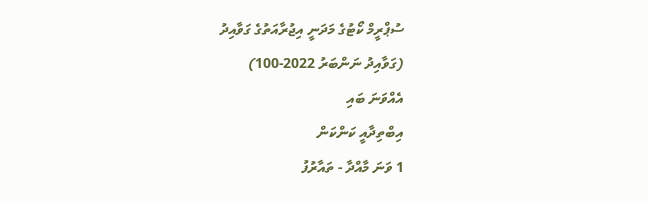ސުޕްރީމް ކޯޓުގެ މަދަނީ އިޖުރާއަތުގެ ގަވާއިދު
(ގަވާއިދު ނަންބަރު 2022-100)
އެއްވަނަ ބައި
އިބްތިދާއީ ކަންކަން
1 ވަނަ މާއްދާ - ތައާރުފު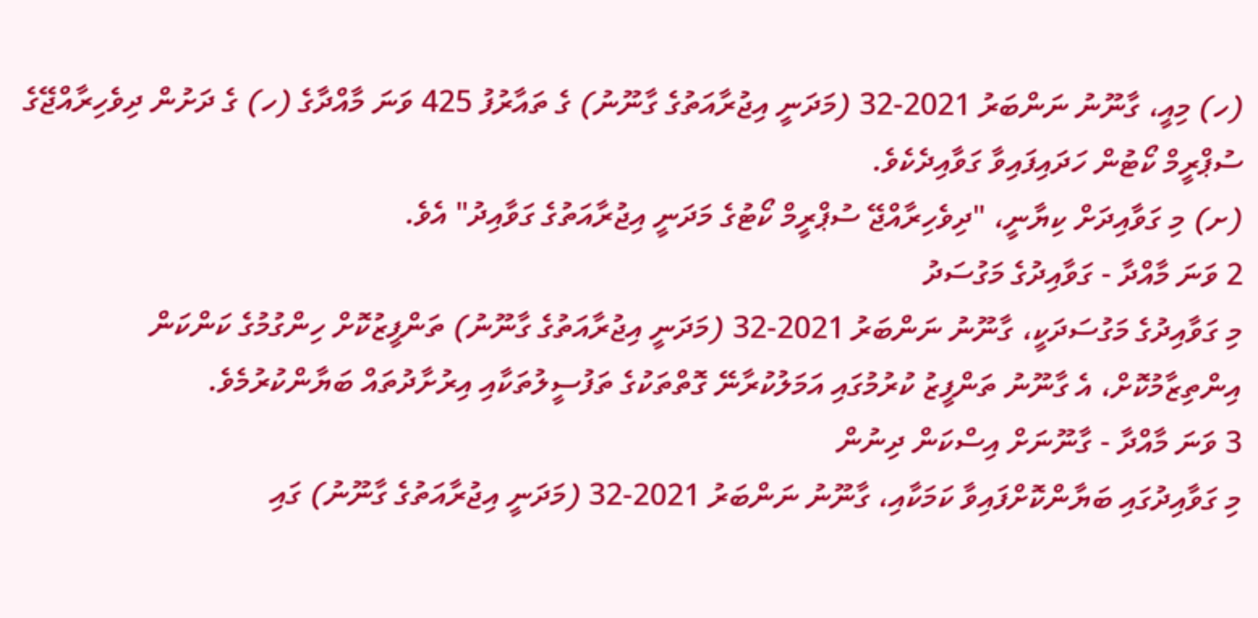(ހ) މިއީ، ގާނޫނު ނަންބަރު 2021-32 (މަދަނީ އިޖުރާއަތުގެ ގާނޫނު) ގެ ތައާރުފު 425 ވަނަ މާއްދާގެ (ހ) ގެ ދަށުން ދިވެހިރާއްޖޭގެ ސުޕްރީމް ކޯޓުން ހަދައިފައިވާ ގަވާއިދެކެވެ.
(ށ) މި ގަވާއިދަށް ކިޔާނީ، "ދިވެހިރާއްޖޭ ސުޕްރީމް ކޯޓުގެ މަދަނީ އިޖުރާއަތުގެ ގަވާއިދު" އެވެ.
2 ވަނަ މާއްދާ - ގަވާއިދުގެ މަގުސަދު
މި ގަވާއިދުގެ މަގުސަދަކީ، ގާނޫނު ނަންބަރު 2021-32 (މަދަނީ އިޖުރާއަތުގެ ގާނޫނު) ތަންފީޒުކޮށް ހިންގުމުގެ ކަންކަން އިންތިޒާމުކޮށް، އެ ގާނޫނު ތަންފީޒު ކުރުމުގައި އަމަލުކުރާނޭ ގޮތްތަކުގެ ތަފުސީލުތަކާއި އިރުށާދުތައް ބަޔާންކުރުމެވެ.
3 ވަނަ މާއްދާ - ގާނޫނަށް އިސްކަން ދިނުން
މި ގަވާއިދުގައި ބަޔާންކޮށްފައިވާ ކަމަކާއި، ގާނޫނު ނަންބަރު 2021-32 (މަދަނީ އިޖުރާއަތުގެ ގާނޫނު) ގައި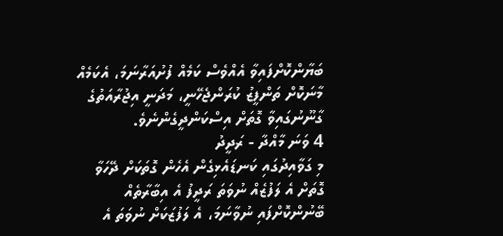ބަޔާންކޮށްފައިވާ އެއްވެސް ކަމެއް ފުށުއަރާނަމަ، އެކަމެއް މާނަކޮށް ތަންފީޒު ކުރަންޖެހޭނީ، މަދަނީ އިޖުރާއަތުގެ ގާނޫނުގައިވާ ގޮތަށް އިސްކަންދީގެންނެވެ.
4 ވަނަ މާއްދާ - ރަދީދު
މި ގަވާއިދުގައި ކަނޑައެޅިގެން އެހެން ގޮތަކަށް ދޭހަވާ ގޮތަށް އެ ލަފުޒެއް ނުވަތަ ރަދީފު އެ އިބާރާތެއް ބޭނުންކޮށްފައި ނުވާނަމަ، އެ ލަފުޒަކަށް ނުވަތަ އެ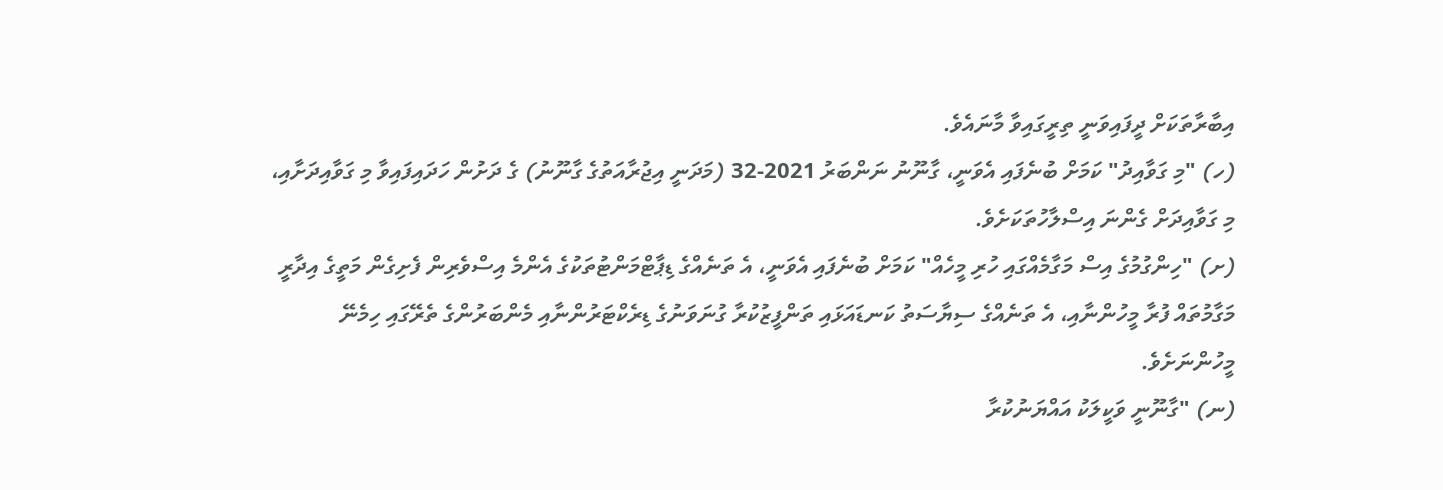އިބާރާތަކަށް ދީފައިވަނީ ތިރީގައިވާ މާނައެވެ.
(ހ) "މި ގަވާއިދު" ކަމަށް ބުނެފައި އެވަނީ، ގާނޫނު ނަންބަރު 2021-32 (މަދަނީ އިޖުރާއަތުގެ ގާނޫނު) ގެ ދަށުން ހަދައިފައިވާ މި ގަވާއިދަށާއި، މި ގަވާއިދަށް ގެންނަ އިސްލާހުތަކަށެވެ.
(ށ) "ހިންގުމުގެ އިސް މަގާމެއްގައި ހުރި މީހެއް" ކަމަށް ބުނެފައި އެވަނީ، އެ ތަނެއްގެ ޑިޕާޓްމަންޓުތަކުގެ އެންމެ އިސްވެރިން ފެށިގެން މަތީގެ އިދާރީ މަގާމުތައް ފުރާ މީހުންނާއި، އެ ތަނެއްގެ ސިޔާސަތު ކަނޑައަޅައި ތަންފީޒުކުރާ ގުނަވަނުގެ ޑިރެކްޓަރުންނާއި މެންބަރުންގެ ތެރޭގައި ހިމެނޭ މީހުންނަށެވެ.
(ނ) "ގާނޫނީ ވަކީލަކު އައްޔަނުކުރާ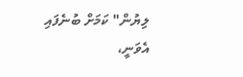ލިޔުން" ކަމަށް ބުނެފައި އެވަނީ،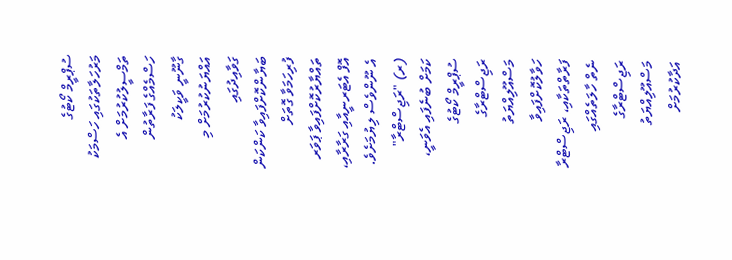ސުޕްރީމް ކޯޓުގެ މަރުހަލާތަކުގައި ހަސްމަކު ތަމްސީލުކުރުމަށް އެ ހަސްމެއްގެ ފަރާތުން ގާނޫނީ ވަކީލަކު އައްޔަނުކުރުމަށް މި ގަވާއިދުގައި ބަޔާންކޮށްފައިވާ ކަންކަން ފުރިހަމަވާ ގޮތަށް ތައްޔާރުކޮށްފައިވާ ޕަވަރ އޮފް އެޓަރނީއާއި ގަރާރާއި، އެ ނޫންވެސް ލިޔުމަށެވެ.
(ރ) "ރަޖިސްޓްރާ" ކަމަށް ބުނެފައި އެވަނީ، ސުޕްރީމް ކޯޓުގެ ރަޖިސްޓްރާގެ މަސްއޫލިއްޔަތު ހަވާލުކޮށްފައިވާ ފަރާތްތަކާއި، ރަޖިސްޓްރާ ނެތް ހާލަތެއްގައި ރަޖިސްޓްރާގެ މަސްއޫލިއްޔަތު އަދާކުރުމަށް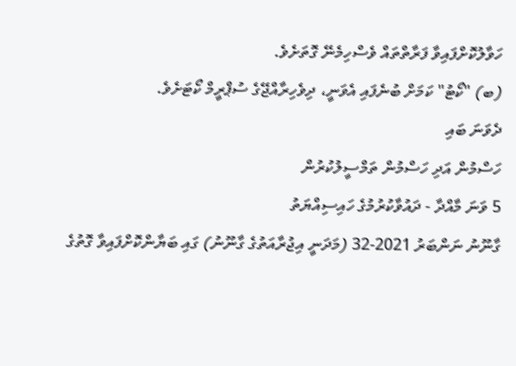ހަވާލުކޮށްފައިވާ ފަރާތްތައް ވެސްހިމެނޭ ގޮތަށެވެ.
(ބ) "ކޯޓު" ކަމަށް ބުނެފައި އެވަނީ، ދިވެހިރާއްޖޭގެ ސުޕްރީމް ކޯޓަށެވެ.
ދެވަނަ ބައި
ހަސްމުން އަދި ހަސްމުން ތަމްސީލުކުރުން
5 ވަނަ މާއްދާ - ދައުވާކުރުމުގެ ހައިސިއްޔަތު
ގާނޫނު ނަންބަރު 2021-32 (މަދަނީ އިޖުރާއަތުގެ ގާނޫނު) ގައި ބަޔާންކޮށްފައިވާ ގޮތުގެ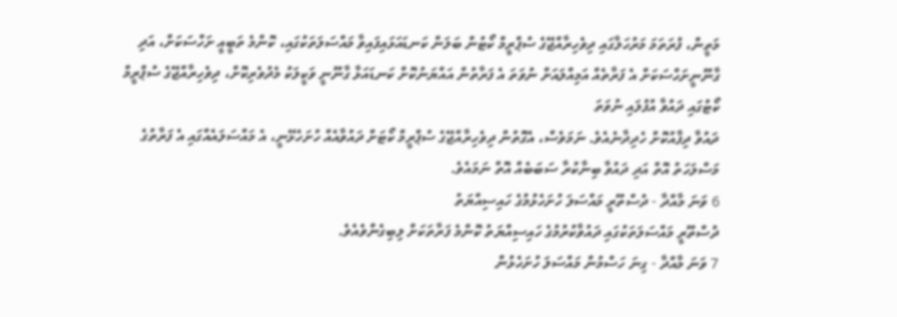މަތީން، ފުރަތަމަ މަރުހަލާގައި ދިވެހިރާއްޖޭގެ ސުޕްރީމް ކޯޓުން ބަލަން ކަނޑައަޅައިފައިވާ މައްސަލަތަކުގައި، ކޮންމެ ތަބީއީ ށަހްސަކަށް، އަދި ގާނޫނީށަހްސަކަށް އެ ފަރާތެއް އަމިއްލައަށް ނުވަތަ އެ ފަރާތުން އައްޔަނުކޮށް ކަނޑައަޅާ ގާނޫނީ ވަކީލަކު މެދުވެރިކޮށް، ދިވެހިރާއްޖޭގެ ސުޕްރީމް ކޯޓުގައި ދައުވާ އުފުލައި ނުވަތަ
ދައުވާ ދިފާއުކޮށް ހެދިދާނެއެވެ. ނަމަވެސް، އެގޮތުން ދިވެހިރާއްޖޭގެ ސުޕްރީމް ކޯޓަށް ދައުވާއެއް ހުށަހެޅޭނީ، އެ މައްސަލައެއްގައި އެ ފަރާތުގެ މަސްލަހަތު އޮތް އަދި ދައުވާ ބިނާކުރާ ސަބަބެއް އޮތް ނަމައެވެ.
6 ވަނަ މާއްދާ - ދުސްތޫރީ މައްސަލަ ހުށަހެޅުމުގެ ހައިސިއްޔަތު
ދުސްތޫރީ މައްސަލަތަކުގައި ދައުވާކުރުމުގެ ހައިސިއްޔަތު ކޮންމެ ފަރާތަކަށް ލިބިގެންވެއެވެ.
7 ވަނަ މާއްދާ - ގިނަ ހަސްމުން މައްސަލަ ހުށަހެޅުން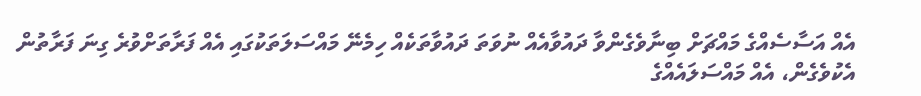އެއް އަސާސެއްގެ މައްޗަށް ބިނާވެގެންވާ ދައުވާއެއް ނުވަތަ ދައުވާތަކެއް ހިމެނޭ މައްސަލަތަކުގައި އެއް ފަރާތަށްވުރެ ގިނަ ފަރާތުން އެކުވެގެން، އެއް މައްސަލައެއްގެ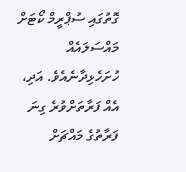ގޮތުގައި ސުޕްރީމް ކޯޓަށް މައްސަލައެއް ހުށަހެޅިދާނެއެވެ. އަދި، އެއް ފަރާތަށްވުރެ ގިނަ ފަރާތުގެ މައްޗަށް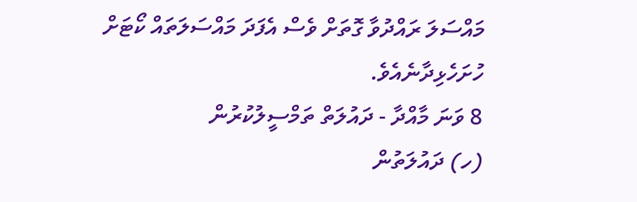މައްސަލަ ރައްދުވާ ގޮތަށް ވެސް އެފަދަ މައްސަލަތައް ކޯޓަށް ހުށަހެޅިދާނެއެވެ.
8 ވަނަ މާއްދާ - ދައުލަތް ތަމްސީލުކުރުން
(ހ) ދައުލަތުން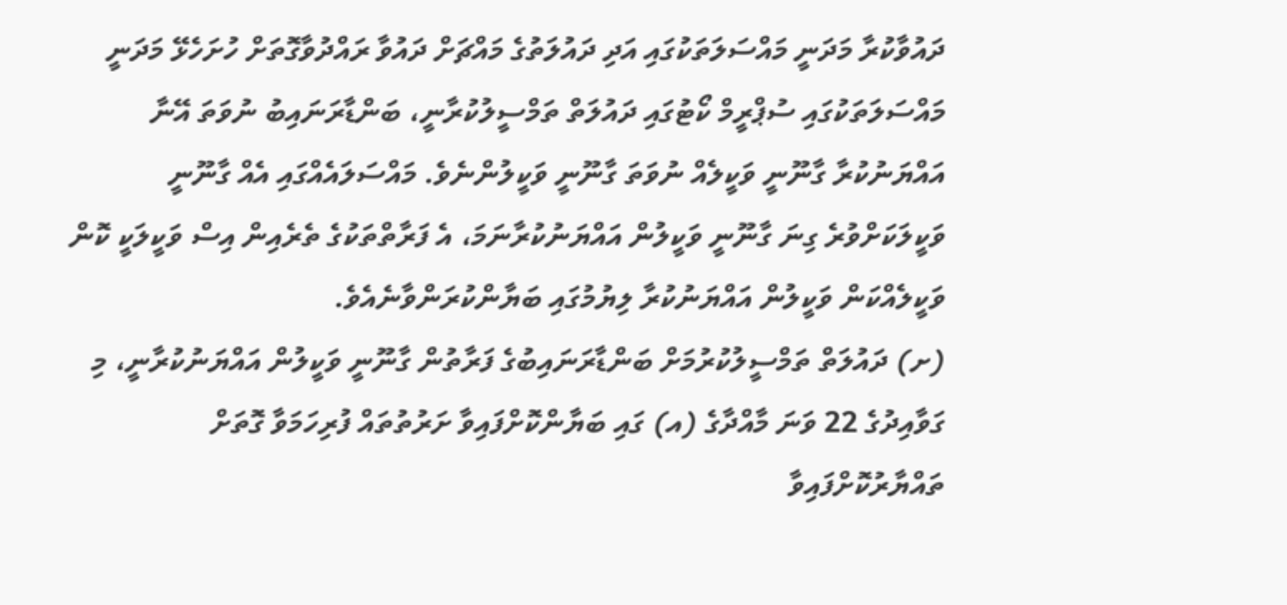ދައުވާކުރާ މަދަނީ މައްސަލަތަކުގައި އަދި ދައުލަތުގެ މައްޗަށް ދައުވާ ރައްދުވާގޮތަށް ހުށަހެޅޭ މަދަނީ މައްސަލަތަކުގައި ސުޕްރީމް ކޯޓުގައި ދައުލަތް ތަމްސީލުކުރާނީ، ބަންޑާރަނައިބު ނުވަތަ އޭނާ އައްޔަނުކުރާ ގާނޫނީ ވަކީލެއް ނުވަތަ ގާނޫނީ ވަކީލުންނެވެ. މައްސަލައެއްގައި އެއް ގާނޫނީ ވަކީލަކަށްވުރެ ގިނަ ގާނޫނީ ވަކީލުން އައްޔަނުކުރާނަމަ، އެ ފަރާތްތަކުގެ ތެރެއިން އިސް ވަކީލަކީ ކޮން ވަކީލެއްކަން ވަކީލުން އައްޔަނުކުރާ ލިޔުމުގައި ބަޔާންކުރަންވާނެއެވެ.
(ށ) ދައުލަތް ތަމްސީލުކުރުމަށް ބަންޑާރަނައިބުގެ ފަރާތުން ގާނޫނީ ވަކީލުން އައްޔަނުކުރާނީ، މި ގަވާއިދުގެ 22 ވަނަ މާއްދާގެ (އ) ގައި ބަޔާންކޮށްފައިވާ ށަރުތުތައް ފުރިހަމަވާ ގޮތަށް ތައްޔާރުކޮށްފައިވާ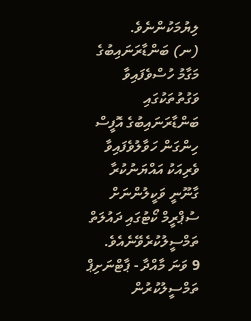ލިޔުމަކުންނެވެ.
(ނ) ބަންޑާރަނައިބުގެ މަގާމު ހުސްވެފައިވާ ވަގުތުތަކުގައި ބަންޑާރަނައިބުގެ އޮފީސް ހިންގަން ހަވާލުވެފައިވާ ވެރިއަކު އައްޔަނުކުރާ ގާނޫނީ ވަކީލުންނަށް ސުޕްރީމް ކޯޓުގައި ދައުލަތް ތަމްސީލުކުރެވޭނެއެވެ.
9 ވަނަ މާއްދާ - ޕާޓްނަށިޕް ތަމްސީލުކުރުން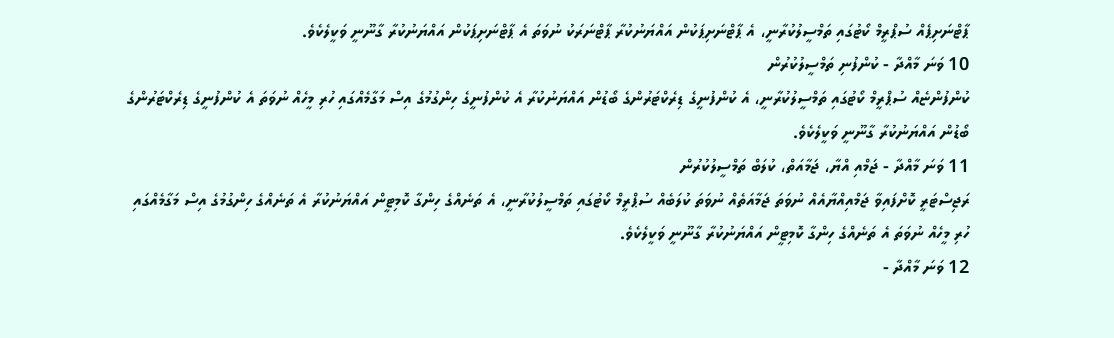ޕާޓްނަށިޕެއް ސުޕްރީމް ކޯޓުގައި ތަމްސީލުކުރާނީ، އެ ޕާޓްނަށިޕަކުން އައްޔަނުކުރާ ޕާޓްނަރަކު ނުވަތަ އެ ޕާޓްނަށިޕަކުން އައްޔަނުކުރާ ގާނޫނީ ވަކީލެކެވެ.
10 ވަނަ މާއްދާ - ކުންފުނި ތަމްސީލުކުރުން
ކުންފުންޏެއް ސުޕްރީމް ކޯޓުގައި ތަމްސީލުކުރާނީ، އެ ކުންފުނީގެ ޑިރެކްޓަރުންގެ ބޯޑުން އައްޔަނުކުރާ އެ ކުންފުނީގެ ހިންގުމުގެ އިސް މަގާމެއްގައި ހުރި މީހެއް ނުވަތަ އެ ކުންފުނީގެ ޑިރެކްޓަރުންގެ ބޯޑުން އައްޔަނުކުރާ ގާނޫނީ ވަކީލެކެވެ.
11 ވަނަ މާއްދާ - ޖަމްއި އްޔާ، ޖަމާއަތް، ކުލަބް ތަމްސީލުކުރުން
ރަޖިސްޓަރީ ކޮށްފައިވާ ޖަމްއިއްޔާއެއް ނުވަތަ ޖަމާއަތެއް ނުވަތަ ކުލަބެއް ސުޕްރީމް ކޯޓުގައި ތަމްސީލުކުރާނީ، އެ ތަނެއްގެ ހިންގާ ކޮމިޓީން އައްޔަނުކުރާ އެ ތަނެއްގެ ހިންގުމުގެ އިސް މަގާމެއްގައި ހުރި މީހެއް ނުވަތަ އެ ތަނެއްގެ ހިންގާ ކޮމިޓީން އައްޔަނުކުރާ ގާނޫނީ ވަކީލެކެވެ.
12 ވަނަ މާއްދާ -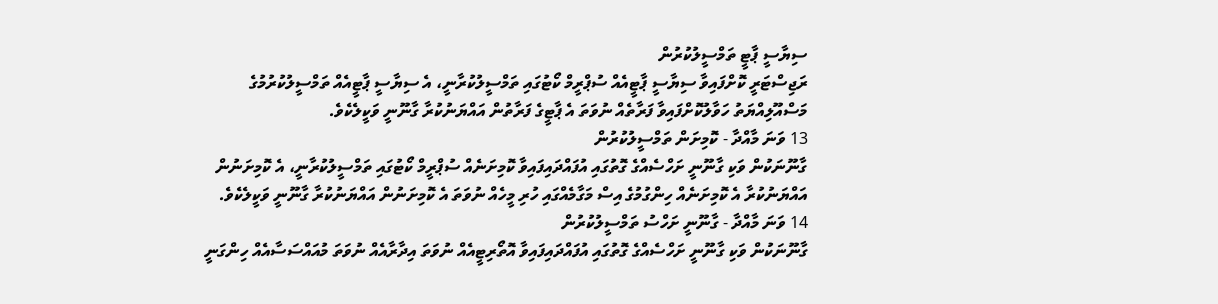ސިޔާސީ ޕާޓީ ތަމްސީލުކުރުން
ރަޖިސްޓަރީ ކޮށްފައިވާ ސިޔާސީ ޕާޓީއެއް ސުޕްރީމް ކޯޓުގައި ތަމްސީލުކުރާނީ، އެ ސިޔާސީ ޕާޓީއެއް ތަމްސީލުކުރުމުގެ މަސްއޫލިއްޔަތު ހަވާލުކޮށްފައިވާ ފަރާތެއް ނުވަތަ އެ ޕާޓީގެ ފަރާތުން އައްޔަނުކުރާ ގާނޫނީ ވަކީލެކެވެ.
13 ވަނަ މާއްދާ - ކޮމިށަން ތަމްސީލުކުރުން
ގާނޫނަކުން ވަކި ގާނޫނީ ށަހްސެއްގެ ގޮތުގައި އުފައްދައިފައިވާ ކޮމިށަނެއް ސުޕްރީމް ކޯޓުގައި ތަމްސީލުކުރާނީ، އެ ކޮމިށަނުން އައްޔަނުކުރާ އެ ކޮމިށަނެއް ހިންގުމުގެ އިސް މަގާމެއްގައި ހުރި މީހެއް ނުވަތަ އެ ކޮމިށަނުން އައްޔަނުކުރާ ގާނޫނީ ވަކީލެކެވެ.
14 ވަނަ މާއްދާ - ގާނޫނީ ށަހްސު ތަމްސީލުކުރުން
ގާނޫނަކުން ވަކި ގާނޫނީ ށަހްސެއްގެ ގޮތުގައި އުފައްދައިފައިވާ އޮތޯރިޓީއެއް ނުވަތަ އިދާރާއެއް ނުވަތަ މުއައްސަސާއެއް ހިންގަނީ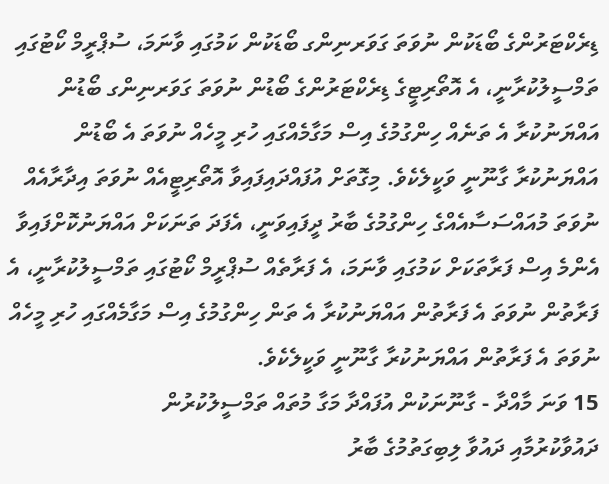ޑިރެކްޓަރުންގެ ބޯޑަކުން ނުވަތަ ގަވަރނިންގ ބޯޑަކުން ކަމުގައި ވާނަމަ، ސުޕްރީމް ކޯޓުގައި ތަމްސީލުކުރާނީ، އެ އޮތޯރިޓީގެ ޑިރެކްޓަރުންގެ ބޯޑުން ނުވަތަ ގަވަރނިންގ ބޯޑުން އައްޔަނުކުރާ އެ ތަނެއް ހިންގުމުގެ އިސް މަގާމެއްގައި ހުރި މީހެއް ނުވަތަ އެ ބޯޑުން އައްޔަނުކުރާ ގާނޫނީ ވަކީލެކެވެ. މިގޮތަށް އުފައްދައިފައިވާ އޮތޯރިޓީއެއް ނުވަތަ އިދާރާއެއް ނުވަތަ މުއައްސަސާއެއްގެ ހިންގުމުގެ ބާރު ދީފައިވަނީ، އެފަދަ ތަނަކަށް އައްޔަނުކޮށްފައިވާ އެންމެ އިސް ފަރާތަކަށް ކަމުގައި ވާނަމަ، އެ ފަރާތެއް ސުޕްރީމް ކޯޓުގައި ތަމްސީލުކުރާނީ، އެ ފަރާތުން ނުވަތަ އެ ފަރާތުން އައްޔަނުކުރާ އެ ތަން ހިންގުމުގެ އިސް މަގާމެއްގައި ހުރި މީހެއް ނުވަތަ އެ ފަރާތުން އައްޔަނުކުރާ ގާނޫނީ ވަކީލެކެވެ.
15 ވަނަ މާއްދާ - ގާނޫނަކުން އުފައްދާ މަގާ މުތައް ތަމްސީލުކުރުން
ދައުވާކުރުމާއި ދައުވާ ލިބިގަތުމުގެ ބާރު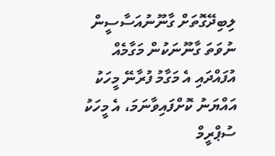ލިބިދޭގޮތަށް ގާނޫނުއަސާސީން ނުވަތަ ގާނޫނަކުން މަގާމެއް އުފައްދައި އެ މަގާމު ފުރާނޭ މީހަކު އައްޔަނު ކޮށްފައިވާނަމަ، އެ މީހަކު ސުޕްރީމް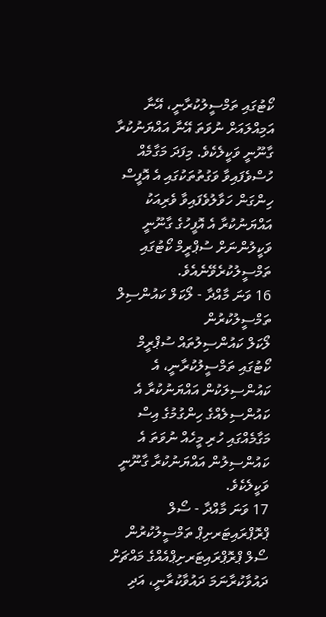ކޯޓުގައި ތަމްސީލުކުރާނީ، އޭނާ އަމިއްލައަށް ނުވަތަ އޭނާ އައްޔަނުކުރާ ގާނޫނީ ވަކީލެކެވެ. މިފަދަ މަގާމެއް ހުސްވެފައިވާ ވަގުތުތަކުގައި އެ އޮފީސް ހިންގަން ހަވާލުވެފައިވާ ވެރިއަކު އައްޔަނުކުރާ އެ އޮފީހުގެ ގާނޫނީ ވަކީލުންނަށް ސުޕްރީމް ކޯޓުގައި ތަމްސީލުކުރެވޭނެއެވެ.
16 ވަނަ މާއްދާ - ލޯކަލް ކައުންސިލް ތަމްސީލުކުރުން
ލޯކަލް ކައުންސިލުތައް ސުޕްރީމް ކޯޓުގައި ތަމްސީލުކުރާނީ، އެ ކައުންސިލަކުން އައްޔަނުކުރާ އެ ކައުންސިލެއްގެ ހިންގުމުގެ އިސް މަގާމެއްގައި ހުރި މީހެއް ނުވަތަ އެ ކައުންސިލުން އައްޔަނުކުރާ ގާނޫނީ ވަކީލެކެވެ.
17 ވަނަ މާއްދާ - ސޯލް ޕްރޮޕްރައިޓަރށިޕް ތަމްސީލުކުރުން
ސޯލް ޕްރޮޕްރައިޓަރށިޕްއެއްގެ މައްޗަށް ދައުވާކުރާނަމަ ދައުވާކުރާނީ، އަދި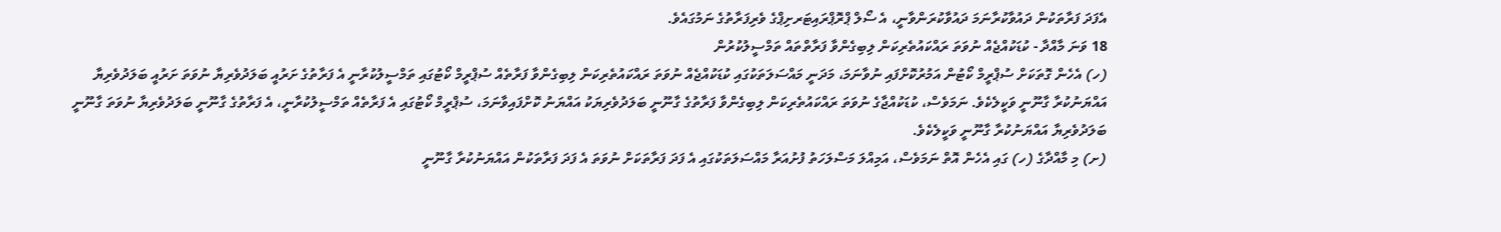އެފަދަ ފަރާތަކުން ދައުވާކުރާނަމަ ދައުވާކުރަންވާނީ، އެ ސޯލް ޕްރޮޕްރައިޓަރށިޕްގެ ވެރިފަރާތުގެ ނަމުގައެވެ.
18 ވަނަ މާއްދާ - ކުޑަކުއްޖެއް ނުވަތަ ރައްކައުތެރިކަން ލިބިގެންވާ ފަރާތްތައް ތަމްސީލުކުރުން
(ހ) އެހެން ގޮތަކަށް ސުޕްރީމް ކޯޓުން އަމުރުކޮށްފައި ނުވާނަމަ، މަދަނީ މައްސަލަތަކުގައި ކުޑަކުއްޖެއް ނުވަތަ ރައްކައުތެރިކަން ލިބިގެންވާ ފަރާތެއް ސުޕްރީމް ކޯޓުގައި ތަމްސީލުކުރާނީ އެ ފަރާތުގެ ށަރުއީ ބަލަދުވެރިޔާ ނުވަތަ ށަރުއީ ބަލަދުވެރިޔާ އައްޔަނުކުރާ ގާނޫނީ ވަކީލެކެވެ. ނަމަވެސް، ކުޑަކުއްޖާގެ ނުވަތަ ރައްކައުތެރިކަން ލިބިގެންވާ ފަރާތުގެ ގާނޫނީ ބަލަދުވެރިޔަކު އައްޔަނު ކޮށްފައިވާނަމަ، ސުޕްރީމް ކޯޓުގައި އެ ފަރާތެއް ތަމްސީލުކުރާނީ، އެ ފަރާތުގެ ގާނޫނީ ބަލަދުވެރިޔާ ނުވަތަ ގާނޫނީ ބަލަދުވެރިޔާ އައްޔަނުކުރާ ގާނޫނީ ވަކީލެކެވެ.
(ށ) މި މާއްދާގެ (ހ) ގައި އެހެން އޮތް ނަމަވެސް، އަމިއްލަ މަސްލަހަތު ފުށުއަރާ މައްސަލަތަކުގައި އެ ފަދަ ފަރާތަކަށް ނުވަތަ އެ ފަދަ ފަރާތަކުން އައްޔަނުކުރާ ގާނޫނީ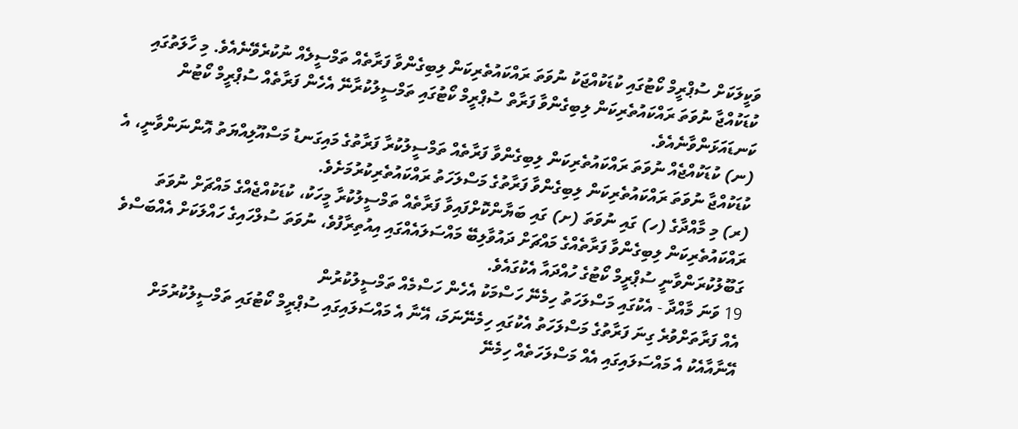ވަކީލަކަށް ސުޕްރީމް ކޯޓުގައި ކުޑަކުއްޖަކު ނުވަތަ ރައްކައުތެރިކަން ލިބިގެންވާ ފަރާތެއް ތަމްސީލެއް ނުކުރެވޭނެއެވެ. މި ހާލަތުގައި ކުޑަކުއްޖާ ނުވަތަ ރައްކައުތެރިކަން ލިބިގެންވާ ފަރާތް ސުޕްރީމް ކޯޓުގައި ތަމްސީލުކުރާނޭ އެހެން ފަރާތެއް ސުޕްރީމް ކޯޓުން ކަނޑައަޅަންވާނެއެވެ.
(ނ) ކުޑަކުއްޖެއް ނުވަތަ ރައްކައުތެރިކަން ލިބިގެންވާ ފަރާތެއް ތަމްސީލުކުރާ ފަރާތުގެ މައިގަނޑު މަސްއޫލިއްޔަތު އޮންނަންވާނީ، އެ ކުޑަކުއްޖާ ނުވަތަ ރައްކައުތެރިކަން ލިބިގެންވާ ފަރާތުގެ މަސްލަހަތު ރައްކައުތެރިކުރުމަށެވެ.
(ރ) މި މާއްދާގެ (ހ) ގައި ނުވަތަ (ށ) ގައި ބަޔާންކޮށްފައިވާ ފަރާތެއް ތަމްސީލުކުރާ މީހަކު، ކުޑަކުއްޖެއްގެ މައްޗަށް ނުވަތަ ރައްކައުތެރިކަން ލިބިގެންވާ ފަރާތެއްގެ މައްޗަށް ދައުވާލިބޭ މައްސަލައެއްގައި އިއުތިރާފުވެ، ނުވަތަ ސުލްހައިގެ ހައްލަކަށް އެއްބަސްވެ ގަބޫލުކުރަންވާނީ ސުޕްރީމް ކޯޓުގެ ހުއްދައާ އެކުގައެވެ.
19 ވަނަ މާއްދާ - އެކުގައި މަސްލަހަތު ހިމެނޭ ހަސްމަކު އެހެން ހަސްމެއް ތަމްސީލުކުރުން
އެއް ފަރާތަށްވުރެ ގިނަ ފަރާތުގެ މަސްލަހަތު އެކުގައި ހިމެނޭނަމަ، އޭނާ އެ މައްސަލައިގައި ސުޕްރީމް ކޯޓުގައި ތަމްސީލުކުރުމަށް އޭނާއާއެކު އެ މައްސަލައިގައި އެއް މަސްލަހަތެއް ހިމެނޭ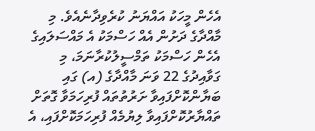އެހެން މީހަކު އައްޔަނު ކުރެވިދާނެއެވެ. މި މާއްދާގެ ދަށުން އެއް ހަސްމަކު އެ މައްސަލައިގެ އެހެން ހަސްމަކު ތަމްސީލުކުރާނަމަ، މި ގަވާއިދުގެ 22 ވަނަ މާއްދާގެ (އ) ގައި ބަޔާންކޮށްފައިވާ ށަރުތުތައް ފުރިހަމަވާ ގޮތަށް ތައްޔާރުކޮށްފައިވާ ލިޔުމެއް ފުރިހަމަކޮށްފައި، އެ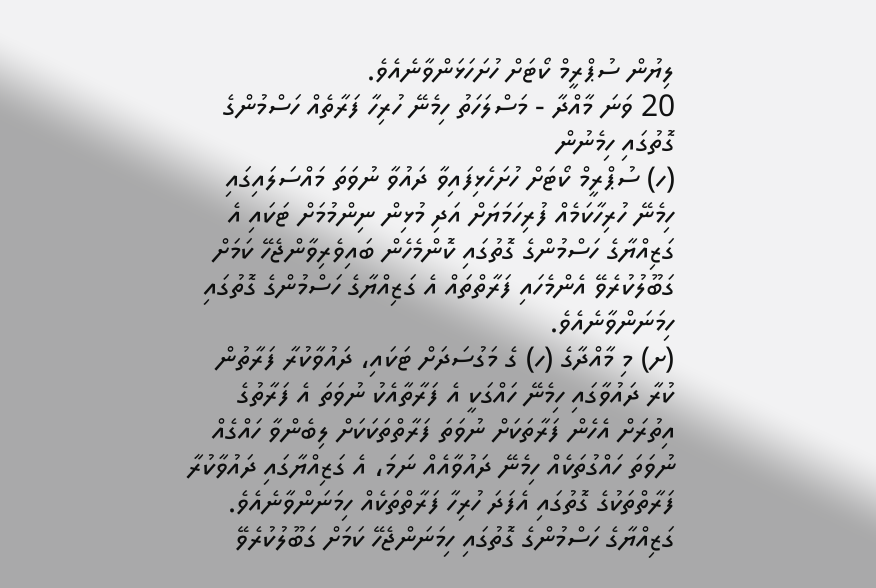ލިޔުން ސުޕްރީމް ކޯޓަށް ހުށަހަޅަންވާނެއެވެ.
20 ވަނަ މާއްދާ - މަސްލަހަތު ހިމެނޭ ހުރިހާ ފަރާތެއް ހަސްމުންގެ ގޮތުގައި ހިމެނުން
(ހ) ސުޕްރީމް ކޯޓަށް ހުށަހެޅިފައިވާ ދައުވާ ނުވަތަ މައްސަލައިގައި ހިމެނޭ ހުރިހާކަމެއް ފުރިހަމަޔަށް އަދި މުޅިން ނިންމުމަށް ޓަކައި އެ ގަޒިއްޔާގެ ހަސްމުންގެ ގޮތުގައި ކޮންމެހެން ބައިވެރިވާންޖެހޭ ކަމަށް ގަބޫލުކުރެވޭ އެންމެހައި ފަރާތްތައް އެ ގަޒިއްޔާގެ ހަސްމުންގެ ގޮތުގައި ހިމަނަންވާނެއެވެ.
(ށ) މި މާއްދާގެ (ހ) ގެ މަގުސަދަށް ޓަކައި، ދައުވާކުރާ ފަރާތުން ކުރާ ދައުވާގައި ހިމެނޭ ހައްގަކީ އެ ފަރާތާއެކު ނުވަތަ އެ ފަރާތުގެ އިތުރަށް އެހެން ފަރާތަކަށް ނުވަތަ ފަރާތްތަކަކަށް ލިބެންވާ ހައްގެއް ނުވަތަ ހައްގުތަކެއް ހިމެނޭ ދައުވާއެއް ނަމަ، އެ ގަޒިއްޔާގައި ދައުވާކުރާ ފަރާތްތަކުގެ ގޮތުގައި އެފަދަ ހުރިހާ ފަރާތްތަކެއް ހިމަނަންވާނެއެވެ. ގަޒިއްޔާގެ ހަސްމުންގެ ގޮތުގައި ހިމަނަންޖެހޭ ކަމަށް ގަބޫލުކުރެވޭ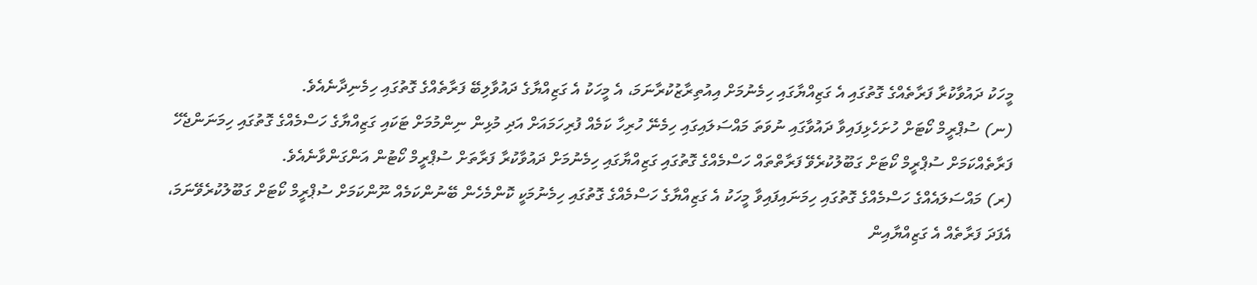މީހަކު ދައުވާކުރާ ފަރާތެއްގެ ގޮތުގައި އެ ގަޒިއްޔާގައި ހިމެނުމަށް އިއުތިރާޒުކުރާނަމަ، އެ މީހަކު އެ ގަޒިއްޔާގެ ދައުވާލިބޭ ފަރާތެއްގެ ގޮތުގައި ހިމެނިދާނެއެވެ.
(ނ) ސުޕްރީމް ކޯޓަށް ހުށަހެޅިފައިވާ ދައުވާގައި ނުވަތަ މައްސަލައިގައި ހިމެނޭ ހުރިހާ ކަމެއް ފުރިހަމައަށް އަދި މުޅިން ނިންމުމަށް ޓަކައި ގަޒިއްޔާގެ ހަސްމެއްގެ ގޮތުގައި ހިމަނަންޖެހޭ ފަރާތެއްކަމަށް ސުޕްރީމް ކޯޓަށް ގަބޫލުކުރެވޭ ފަރާތްތައް ހަސްމެއްގެ ގޮތުގައި ގަޒިއްޔާގައި ހިމެނުމަށް ދައުވާކުރާ ފަރާތަށް ސުޕްރީމް ކޯޓުން އަންގަންވާނެއެވެ.
(ރ) މައްސަލައެއްގެ ހަސްމެއްގެ ގޮތުގައި ހިމަނައިފައިވާ މީހަކު އެ ގަޒިއްޔާގެ ހަސްމެއްގެ ގޮތުގައި ހިމެނުމަކީ ކޮންމެހެން ބޭނުންކަމެއް ނޫންކަމަށް ސުޕްރީމް ކޯޓަށް ގަބޫލުކުރެވޭނަމަ، އެފަދަ ފަރާތެއް އެ ގަޒިއްޔާއިން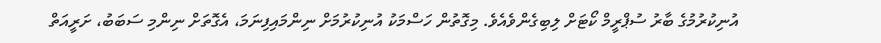އުނިކުރުމުގެ ބާރު ސުޕްރީމް ކޯޓަށް ލިބިގެންވެއެވެ. މިގޮތުން ހަސްމަކު އުނިކުރުމަށް ނިންމައިފިނަމަ، އެގޮތަށް ނިންމި ސަބަބު، ށަރީއަތް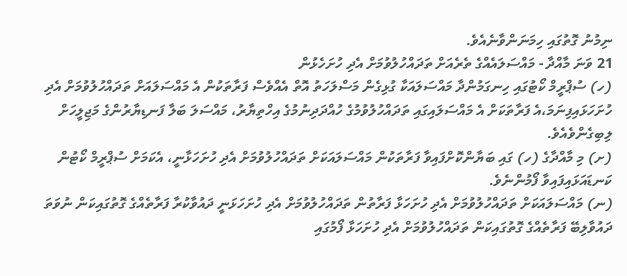ނިމުނު ގޮތުގައި ހިމަނަންވާނެއެވެ.
21 ވަނަ މާއްދާ - މައްސަލައެއްގެ ތެރެއަށް ތަދައްހުލުވުމަށް އެދި ހުށަހެޅުން
(ހ) ސުޕްރީމް ކޯޓުގައި ހިނގަމުންދާ މައްސަލައަކާ ގުޅިގެން މަސްލަހަތު އޮތް އެއްވެސް ފަރާތަކުން އެ މައްސަލައަށް ތަދައްހުލުވުމަށް އެދި ހުށަހަޅައިފިނަމަ،އެ ފަރާތަކަށް އެ މައްސަލައިގައި ތަދައްހުލުވުމުގެ ހުއްދަދިނުމުގެ އިހްތިޔާރު، މައްސަލަ ބަލާ ފަނޑިޔާރުންގެ މަޖިލީހަށް ލިބިގެންވެއެވެ.
(ށ) މި މާއްދާގެ (ހ) ގައި ބަޔާންކޮށްފައިވާ ފަރާތަކުން މައްސަލައަކަށް ތަދައްހުލުވުމަށް އެދި ހުށަހަޅާނީ، އެކަމަށް ސުޕްރީމް ކޯޓުން ކަނޑައަޅައިފައިވާ ފޯމުންނެވެ.
(ނ) މައްސަލައަކަށް ތަދައްހުލުވުމަށް އެދި ހުށަހަޅާ ފަރާތުން ތަދައްހުލުވުމަށް އެދި ހުށަހަޅަނީ ދައުވާކުރާ ފަރާތެއްގެ ގޮތުގައިކަން ނުވަތަ ދައުވާލިބޭ ފަރާތެއްގެ ގޮތުގައިކަން ތަދައްހުލުވުމަށް އެދި ހުށަހަޅާ ފޯމުގައި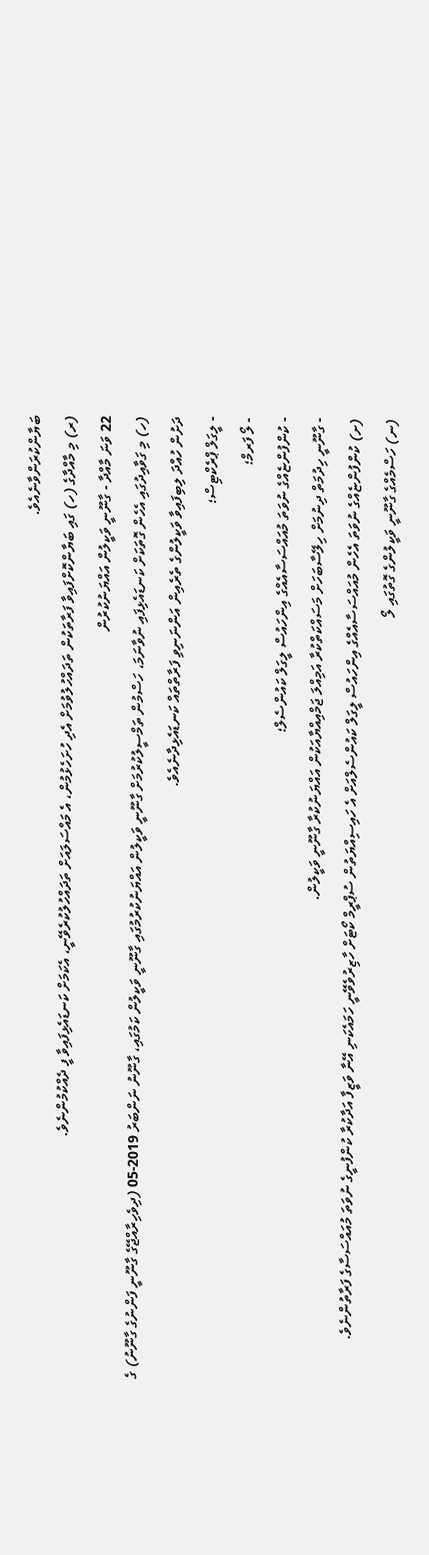ބަޔާންކުރަންވާނެއެވެ.
(ރ) މި މާއްދާގެ (ހ) ގައި ބަޔާންކޮށްފައިވާ ފަރާތަކުން ތަދައްހުލުވުމަށް އެދި ހުށަހެޅުމުން، އެ މައްސަލައަށް ތަދައްހުލުކުރެވޭނީ، އެކަމަށް ކަނޑައެޅިފައިވާ ފީ ދެއްކުމުންނެވެ.
22 ވަނަ މާއްދާ - ގާނޫނީ ވަކީލުން އައްޔަނުކުރުން
(ހ) މި ގަވާއިދުގައި އެހެން ގޮތަކަށް ކަނޑައެޅިފައި ނުވާނަމަ، ހަސްމުން ތަމްސީލުކުރުމަށް ގާނޫނީ ވަކީލުން އައްޔަނުކުރުމުގައި ގާނޫނީ ވަކީލުން ކަމުގައި، ގާނޫނު ނަންބަރު 2019-05 (ދިވެހިރާއްޖޭގެ ގާނޫނީ ފަންނުގެ ގާނޫނު) ގެ ދަށުން ހުއްދަ ލިބިފައިވާ ވަކީލުންގެ ތެރެއިން އަންނަނިވި ފަރާތްތައް ކަނޑައެޅިދާނެއެވެ.
- ލީގަލް ޕްރެކްޓިސް؛
- ލޯ ފަރމް؛
- ކުންފުންޏެއްގެ ނުވަތަ މުއައްސަސާއެއްގެ އިންހައުސް ލީގަލް ކައުންސެލް؛
- ގާނޫނީ ހިދުމަތް ދިނުމަށް ހިލޭސާބަހަށް މަސައްކަތްކުރާ އަމިއްލަ ޖަމްއިއްޔާއަކުން އައްޔަނުކުރާ ގާނޫނީ ވަކީލުން.
(ށ) ކުންފުންޏެއްގެ ނުވަތަ އެހެން މުއައްސަސާއެއްގެ އިންހައުސް ލީގަލް ކައުންސެލްއަށް އެ ހައިސިއްޔަތުން ސުޕްރީމް ކޯޓަށް ހާޒިރުވެވޭނީ ހަމައެކަނި އޭނާ ވަޒީފާ އަދާކުރާ ކުންފުނީގެ ނުވަތަ މުއައްސަސާގެ ފަރާތުންނެވެ.
(ނ) ހަސްމެއްގެ ގާނޫނީ ވަކީލުންގެ ގޮތުގައި ލޯ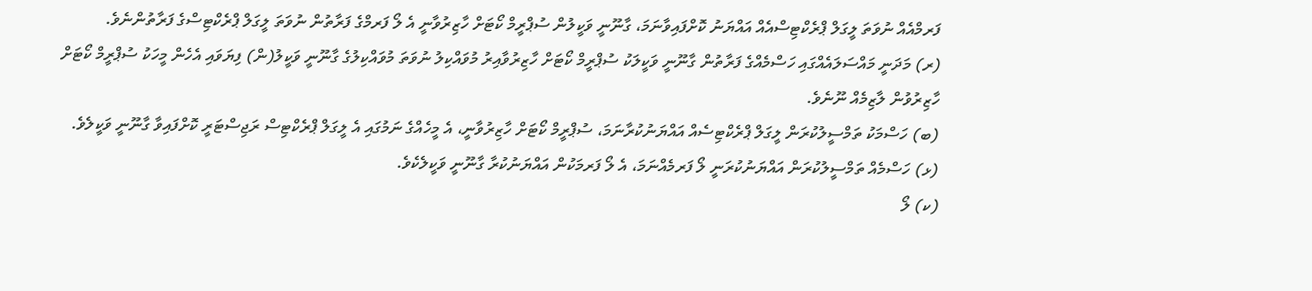ފަރމްއެއް ނުވަތަ ލީގަލް ޕްރެކްޓިސްއެއް އައްޔަނު ކޮށްފައިވާނަމަ، ގާނޫނީ ވަކީލުން ސުޕްރީމް ކޯޓަށް ހާޒިރުވާނީ އެ ލޯ ފަރމްގެ ފަރާތުން ނުވަތަ ލީގަލް ޕްރެކްޓިސްގެ ފަރާތުންނެވެ.
(ރ) މަދަނީ މައްސަލައެއްގައި ހަސްމެއްގެ ފަރާތުން ގާނޫނީ ވަކީލަކު ސުޕްރީމް ކޯޓަށް ހާޒިރުވާއިރު މުވައްކިލު ނުވަތަ މުވައްކިލުގެ ގާނޫނީ ވަކީލު(ން) ފިޔަވައި އެހެން މީހަކު ސުޕްރީމް ކޯޓަށް ހާޒިރުވުން ލާޒިމެއް ނޫނެވެ.
(ބ) ހަސްމަކު ތަމްސީލުކުރަން ލީގަލް ޕްރެކްޓިސެއް އައްޔަނުކުރާނަމަ، ސުޕްރީމް ކޯޓަށް ހާޒިރުވާނީ، އެ މީހެއްގެ ނަމުގައި އެ ލީގަލް ޕްރެކްޓިސް ރަޖިސްޓަރީ ކޮށްފައިވާ ގާނޫނީ ވަކީލެވެ.
(ޅ) ހަސްމެއް ތަމްސީލުކުރަން އައްޔަނުކުރަނީ ލޯ ފަރމެއްނަމަ، އެ ލޯ ފަރމަކުން އައްޔަނުކުރާ ގާނޫނީ ވަކީލެކެވެ.
(ކ) ލޯ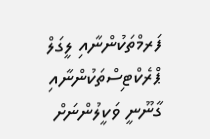ފަރމްތަކުންނާއި ލީގަލް ޕްރެކްޓިސްތަކުންނާއި ގާނޫނީ ވަކީލުންނަށް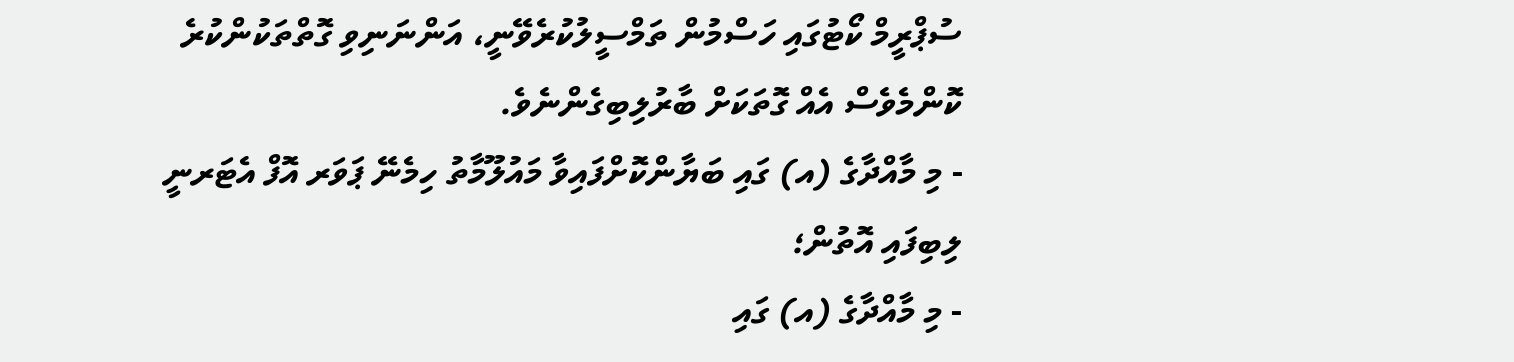ސުޕްރީމް ކޯޓުގައި ހަސްމުން ތަމްސީލުކުރެވޭނީ، އަންނަނިވި ގޮތްތަކުންކުރެ ކޮންމެވެސް އެއް ގޮތަކަށް ބާރުލިބިގެންނެވެ.
- މި މާއްދާގެ (އ) ގައި ބަޔާންކޮށްފައިވާ މައުލޫމާތު ހިމެނޭ ޕަވަރ އޮފް އެޓަރނީ ލިބިފައި އޮތުން؛
- މި މާއްދާގެ (އ) ގައި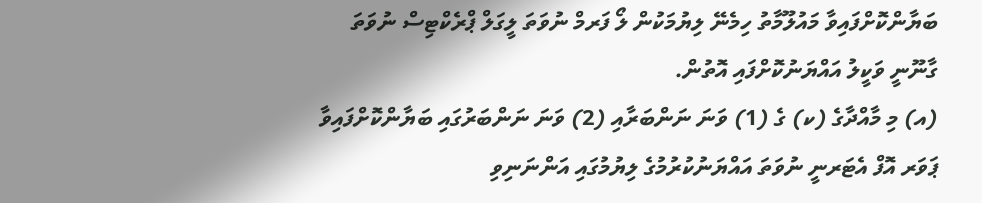ބަޔާންކޮށްފައިވާ މައުލޫމާތު ހިމެނޭ ލިޔުމަކުން ލޯ ފަރމް ނުވަތަ ލީގަލް ޕްރެކްޓިސް ނުވަތަ ގާނޫނީ ވަކީލު އައްޔަނުކޮށްފައި އޮތުން.
(އ) މި މާއްދާގެ (ކ) ގެ (1) ވަނަ ނަންބަރާއި (2) ވަނަ ނަންބަރުގައި ބަޔާންކޮށްފައިވާ ޕަވަރ އޮފް އެޓަރނީ ނުވަތަ އައްޔަނުކުރުމުގެ ލިޔުމުގައި އަންނަނިވި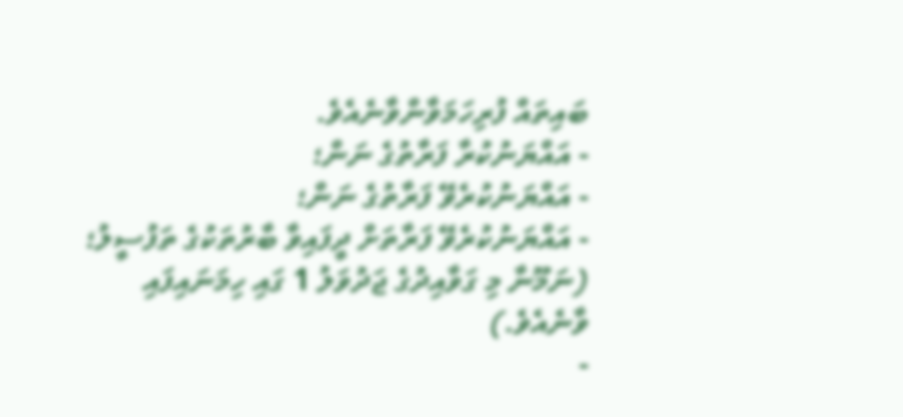ބައިތައް ފުރިހަމަވާންވާނެއެވެ.
- އައްޔަނުކުރާ ފަރާތުގެ ނަން؛
- އައްޔަނުކުރެވޭ ފަރާތުގެ ނަން؛
- އައްޔަނުކުރެވޭ ފަރާތަށް ދީފައިވާ ބާރުތަކުގެ ތަފުސީލު؛ (ނަމޫނާ މި ގަވާއިދުގެ ޖަދުވަލު 1 ގައި ހިމަނައިފައި ވާނެއެވެ.)
-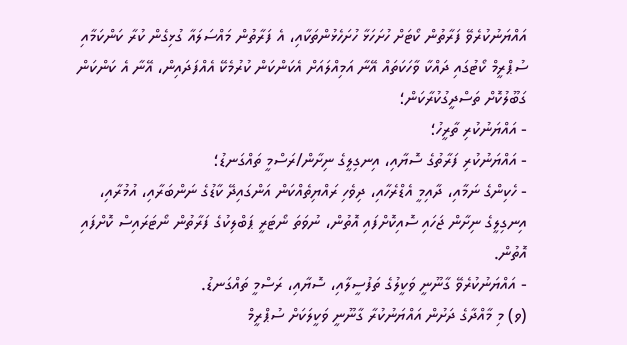އައްޔަނުކުރެވޭ ފަރާތުން ކޯޓަށް ހުށަހަޅާ ހުށަހެޅުންތަކާއި، އެ ފަރާތުން މައްސަލައާ ގުޅިގެން ކުރާ ކަންކަމާއި ސުޕްރީމް ކޯޓުގައި ދައްކާ ވާހަކަތައް އޭނާ އަމިއްލައަށް އެކަންކަން ކުރުމެކޭ އެއްފަދައިން، އޭނާ އެ ކަންކަން ގަބޫލުކޮށް ތަސްދީގުކުރާކަން؛
- އައްޔަނުކުރި ތާރީހު؛
- އައްޔަނުކުރި ފަރާތުގެ ސޮޔާއި، އިނގިލީގެ ނިށާން/ރަސްމީ ތައްގަނޑު؛
- ހެކިންގެ ނަމާއި، ދާއިމީ އެޑްރެހާއި، ދިވެހި ރައްޔިތެއްކަން އަންގައިދޭ ކާޑުގެ ނަންބަރާއި، އުމުރާއި، އިނގިލީގެ ނިށާން ޖަހައި ސޮއިކޮށްފައި އޮތުން، ނުވަތަ ނޯޓަރީ ޕަބްލިކުގެ ފަރާތުން ނޯޓަރައިސް ކޮށްފައި އޮތުން.
- އައްޔަނުކުރެވޭ ގާނޫނީ ވަކީލުގެ ތަފުސީލާއި، ސޮޔާއި، ރަސްމީ ތައްގަނޑު.
(ވ) މި މާއްދާގެ ދަށުން އައްޔަނުކުރާ ގާނޫނީ ވަކީލަކަށް ސުޕްރީމް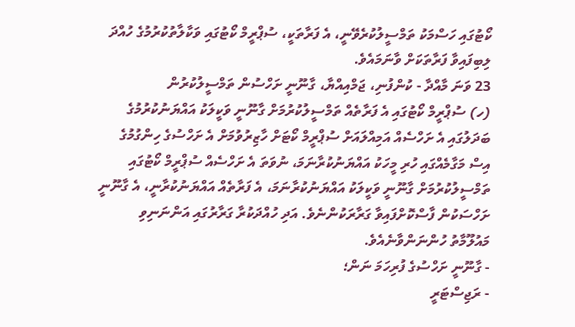ކޯޓުގައި ހަސްމަކު ތަމްސީލުކުރެވޭނީ، އެ ފަރާތަކީ، ސުޕްރީމް ކޯޓުގައި ވަކާލާތުކުރުމުގެ ހުއްދަ ލިބިފައިވާ ފަރާތަކަށް ވާނަމައެވެ.
23 ވަނަ މާއްދާ - ކުންފުނި، ޖަމްއިއްޔާ، ގާނޫނީ ށަހްސުން ތަމްސީލުކުރުން
(ހ) ސުޕްރީމް ކޯޓުގައި އެ ފަރާތެއް ތަމްސީލުކުރުމަށް ގާނޫނީ ވަކީލަކު އައްޔަނުކުރުމުގެ ބަދަލުގައި އެ ށަހްސެއް އަމިއްލައަށް ސުޕްރީމް ކޯޓަށް ހާޒިރުވުމަށް އެ ށަހްސުގެ ހިންގުމުގެ އިސް މަގާމެއްގައި ހުރި މީހަކު އައްޔަނުކުރާނަމަ، ނުވަތަ އެ ށަހްސެއް ސުޕްރީމް ކޯޓުގައި ތަމްސީލުކުރުމަށް ގާނޫނީ ވަކީލަކު އައްޔަނުކުރާނަމަ، އެ ފަރާތެއް އައްޔަނުކުރާނީ، އެ ގާނޫނީ ށަހްސަކުން ފާސްކޮށްފައިވާ ގަރާރަކުންނެވެ. އަދި ހުއްދަކުރާ ގަރާރުގައި އަންނަނިވި މައުލޫމާތު ހުންނަންވާނެއެވެ.
- ގާނޫނީ ށަހްސުގެ ފުރިހަމަ ނަން؛
- ރަޖިސްޓަރީ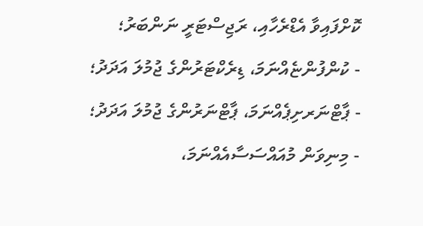ކޮށްފައިވާ އެޑްރެހާއި، ރަޖިސްޓަރީ ނަންބަރު؛
- ކުންފުންޏެއްނަމަ، ޑިރެކްޓަރުންގެ ޖުމުލަ އަދަދު؛
- ޕާޓްނަރށިޕެއްނަމަ، ޕާޓްނަރުންގެ ޖުމުލަ އަދަދު؛
- މިނިވަން މުއައްސަސާއެއްނަމަ،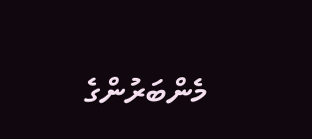މެންބަރުންގެ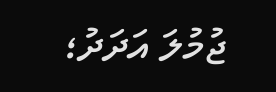ޖުމުލަ އަދަދު؛